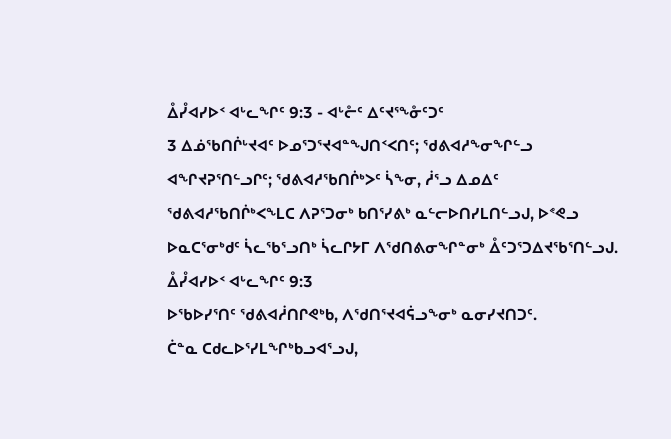ᐂᓮᐊᓯᐅᑉ ᐊᒡᓚᖏᑦ 9:3 - ᐊᒡᓔᑦ ᐃᑦᔪᕐᖕᓁᑦᑐᑦ
3 ᐃᓅᖃᑎᒌᒡᔪᐊᑦ ᐅᓄᕐᑐᕐᔪᐊᓐᖑᑎᑉᐸᑎᑦ; ᖁᕕᐊᓱᖕᓂᖏᓪᓗ ᐊᖏᔪᕈᕐᑎᓪᓗᒋᑦ; ᖁᕕᐊᓱᖃᑎᒌᒃᐳᑦ ᓵᖕᓂ, ᓲᕐᓗ ᐃᓄᐃᑦ ᖁᕕᐊᓱᖃᑎᒌᒃᐸᖕᒪᑕ ᐱᕈᕐᑐᓂᒃ ᑲᑎᕐᓯᕕᒃ ᓇᓪᓕᐅᑎᓯᒪᑎᓪᓗᒍ, ᐅᕝᕙᓗ ᐅᓇᑕᕐᓂᒃᑯᑦ ᓵᓚᖃᕐᓗᑎᒃ ᓵᓚᒋᔭᒥ ᐱᖁᑎᕕᓂᖏᓐᓂᒃ ᐂᑦᑐᕐᑐᐃᔪᖃᕐᑎᓪᓗᒍ.
ᐂᓮᐊᓯᐅᑉ ᐊᒡᓚᖏᑦ 9:3
ᐅᖃᐅᓯᕐᑎᑦ ᖁᕕᐊᓲᑎᒋᕙᒃᑲ, ᐱᖁᑎᕐᔪᐊᕌᓗᖕᓂᒃ ᓇᓂᓯᔪᑎᑐᑦ.
ᑖᓐᓇ ᑕᑯᓚᐅᕐᓯᒪᖏᒃᑲᓗᐊᕐᓗᒍ,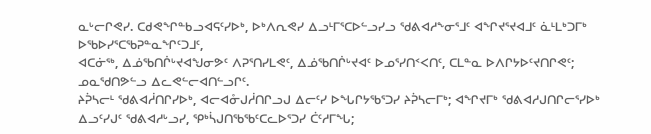ᓇᒡᓕᒋᕙᓯ. ᑕᑯᕙᖏᓐᑲᓗᐊᕋᑦᓯᐅᒃ, ᐅᒃᐱᕆᕙᓯ ᐃᓗᒻᒥᕐᑕᐅᓪᓗᓯᓗ ᖁᕕᐊᓱᖕᓂᕐᒧᑦ ᐊᖏᔪᕐᔪᐊᒧᑦ ᓈᒻᒪᒃᑐᒥᒃ ᐅᖃᐅᓯᕐᑕᖃᕈᓐᓇᖏᑦᑐᒧᑦ,
ᐊᑕᓃᖅ, ᐃᓅᖃᑎᒌᒡᔪᐊᖑᓂᕗᑦ ᐱᕈᕐᑎᓯᒪᕙᑦ, ᐃᓅᖃᑎᒌᒡᔪᐊᑦ ᐅᓄᕐᓯᑎᑉᐸᑎᑦ, ᑕᒪᓐᓇ ᐅᐱᒋᔭᐅᑦᔪᑎᒋᕙᑦ; ᓄᓇᖁᑎᕗᓪᓗ ᐃᓚᕙᓪᓕᐊᑎᓪᓗᒋᑦ.
ᔨᕉᓴᓕᒻ ᖁᕕᐊᓲᑎᒋᓯᐅᒃ, ᐊᓕᐊᓁᒍᓲᑎᒋᓗᒍ ᐃᓕᑦᓯ ᐅᖓᒋᔭᖃᕐᑐᓯ ᔨᕉᓴᓕᒥᒃ; ᐊᖏᔪᒥᒃ ᖁᕕᐊᓱᒍᑎᒋᓕᕐᓯᐅᒃ ᐃᓗᑦᓯᒍᑦ ᖁᕕᐊᓱᒡᓗᓯ, ᕿᒃᓵᒍᑎᖃᖃᑦᑕᓚᐅᕐᑐᓯ ᑖᑦᓱᒥᖓ;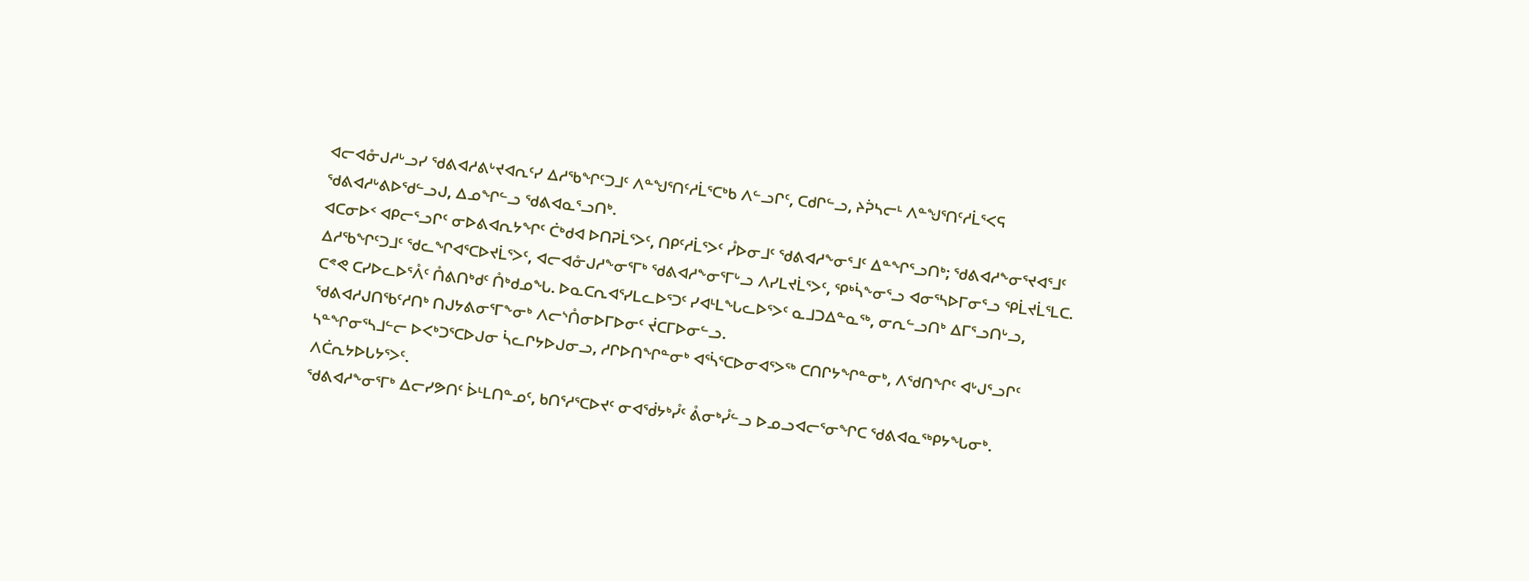ᐊᓕᐊᓁᒍᓱᒡᓗᓯ ᖁᕕᐊᓱᕕᒡᔪᐊᕆᑦᓯ ᐃᓱᖃᖏᑦᑐᒧᑦ ᐱᓐᖑᕐᑎᑦᓱᒫᕐᑕᒃᑲ ᐱᓪᓗᒋᑦ, ᑕᑯᒋᓪᓗ, ᔨᕉᓴᓕᒻ ᐱᓐᖑᕐᑎᑦᓱᒫᕐᐸᕋ ᖁᕕᐊᓱᒡᕕᐅᖁᓪᓗᒍ, ᐃᓄᖏᓪᓗ ᖁᕕᐊᓇᕐᓗᑎᒃ.
ᐊᑕᓂᐅᑉ ᐊᑭᓕᕐᓗᒋᑦ ᓂᐅᕕᐊᕆᔭᖏᑦ ᑖᒃᑯᐊ ᐅᑎᕈᒫᕐᐳᑦ, ᑎᑭᑦᓱᒫᕐᐳᑦ ᓮᐅᓂᒧᑦ ᖁᕕᐊᓱᖕᓂᕐᒧᑦ ᐃᓐᖏᕐᓗᑎᒃ; ᖁᕕᐊᓱᖕᓂᕐᔪᐊᕐᒧᑦ ᐃᓱᖃᖏᑦᑐᒧᑦ ᖁᓚᖏᐊᕐᑕᐅᔪᒫᕐᐳᑦ, ᐊᓕᐊᓁᒍᓱᖕᓂᕐᒥᒃ ᖁᕕᐊᓱᖕᓂᕐᒥᒡᓗ ᐱᓯᒪᔪᒫᕐᐳᑦ, ᕿᒃᓵᖕᓂᕐᓗ ᐊᓂᕐᓴᐅᒥᓂᕐᓗ ᕿᒫᔪᒫᕐᒪᑕ.
ᑕᕝᕙ ᑕᓯᐅᓚᐅᕐᐰᑦ ᑍᕕᑎᒃᑯᑦ ᑍᒃᑯᓄᖓ. ᐅᓇᑕᕆᐊᕐᓯᒪᓚᐅᕐᑐᑦ ᓯᐊᒻᒪᖓᓚᐅᕐᐳᑦ ᓇᒧᑐᐃᓐᓇᖅ, ᓂᕆᓪᓗᑎᒃ ᐃᒥᕐᓗᑎᒡᓗ, ᖁᕕᐊᓱᒍᑎᖃᑦᓱᑎᒃ ᑎᒍᔭᕕᓂᕐᒥᖕᓂᒃ ᐱᓕᔅᑍᓂᐅᒥᐅᓂᑦ ᔫᑕᒥᐅᓂᓪᓗ.
ᓴᓐᖏᓂᕐᓴᒧᓪᓕ ᐅᐸᒃᑐᕐᑕᐅᒍᓂ ᓵᓚᒋᔭᐅᒍᓂᓗ, ᓱᒋᐅᑎᖏᓐᓂᒃ ᐊᕐᓵᕐᑕᐅᓂᐊᕐᐳᖅ ᑕᑎᒋᔭᖏᓐᓂᒃ, ᐱᖁᑎᖏᑦ ᐊᒡᒍᕐᓗᒋᑦ ᐱᑖᕆᔭᐅᒐᔭᕐᐳᑦ.
ᖁᕕᐊᓱᖕᓂᕐᒥᒃ ᐃᓕᓯᕗᑎᑦ ᐆᒻᒪᑎᓐᓄᑦ, ᑲᑎᕐᓱᕐᑕᐅᔪᑦ ᓂᐊᖂᔭᒃᓮᑦ ᕔᓂᒃᓮᓪᓗ ᐅᓄᓗᐊᓕᕐᓂᖏᑕ ᖁᕕᐊᓇᖅᑭᔭᖓᓂᒃ.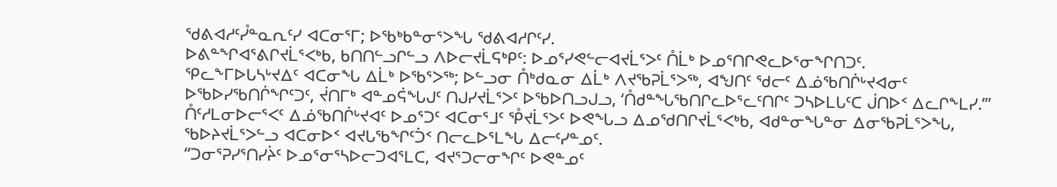ᖁᕕᐊᓱᑦᓮᓐᓇᕆᑦᓯ ᐊᑕᓂᕐᒥ; ᐅᖃᒃᑲᓐᓂᕐᐳᖓ ᖁᕕᐊᓱᒋᑦᓯ.
ᐅᕕᓐᖏᐊᕐᕕᒋᔪᒫᕐᐸᒃᑲ, ᑲᑎᑎᓪᓗᒋᓪᓗ ᐱᐅᓕᔪᒫᕋᒃᑭᑦ: ᐅᓄᕐᓯᕙᓪᓕᐊᔪᒫᕐᐳᑦ ᑍᒫᒃ ᐅᓄᕐᑎᒋᕙᓚᐅᕐᓂᖏᑎᑐᑦ.
ᕿᓚᖕᒥᐅᒐᓴᒡᔪᐃᑦ ᐊᑕᓂᖓ ᐃᒫᒃ ᐅᖃᕐᐳᖅ; ᐅᓪᓗᓂ ᑍᒃᑯᓇᓂ ᐃᒫᒃ ᐱᔪᖃᕈᒫᕐᐳᖅ, ᐊᖑᑎᑦ ᖁᓕᑦ ᐃᓅᖃᑎᒌᒡᔪᐊᓂᑦ ᐅᖃᐅᓯᖃᑎᒌᖏᑦᑐᑦ, ᔫᑎᒥᒃ ᐊᓐᓄᕌᖓᒍᑦ ᑎᒍᓯᔪᒫᕐᐳᑦ ᐅᖃᐅᑎᓗᒍᓗ, ‘ᑍᑯᓐᖓᖃᑎᒋᓚᐅᕐᓚᑦᑎᒋᑦ ᑐᓴᐅᒪᒐᑦᑕ ᒎᑎᐅᑉ ᐃᓚᒋᖕᒪᓯ.’”
ᑍᑦᓱᒪᓂᐅᓕᕐᐸᑦ ᐃᓅᖃᑎᒌᒡᔪᐊᑦ ᐅᓄᕐᑐᑦ ᐊᑕᓂᕐᒧᑦ ᕾᔪᒫᕐᐳᑦ ᐅᕙᖓᓗ ᐃᓄᖁᑎᒋᔪᒫᕐᐸᒃᑲ, ᐊᑯᓐᓂᖓᓐᓂ ᐃᓂᖃᕈᒫᕐᐳᖓ, ᖃᐅᔨᔪᒫᕐᐳᓪᓗ ᐊᑕᓂᐅᑉ ᐊᔪᒐᖃᖏᑦᑑᑉ ᑎᓕᓚᐅᕐᒪᖓ ᐃᓕᑦᓯᓐᓄᑦ.
“ᑐᓂᕐᕈᓯᕐᑎᓯᔩᑦ ᐅᓄᕐᓂᕐᓴᐅᓕᑐᐊᕐᒪᑕ, ᐊᔪᕐᑐᓕᓂᖏᑦ ᐅᕙᓐᓄᑦ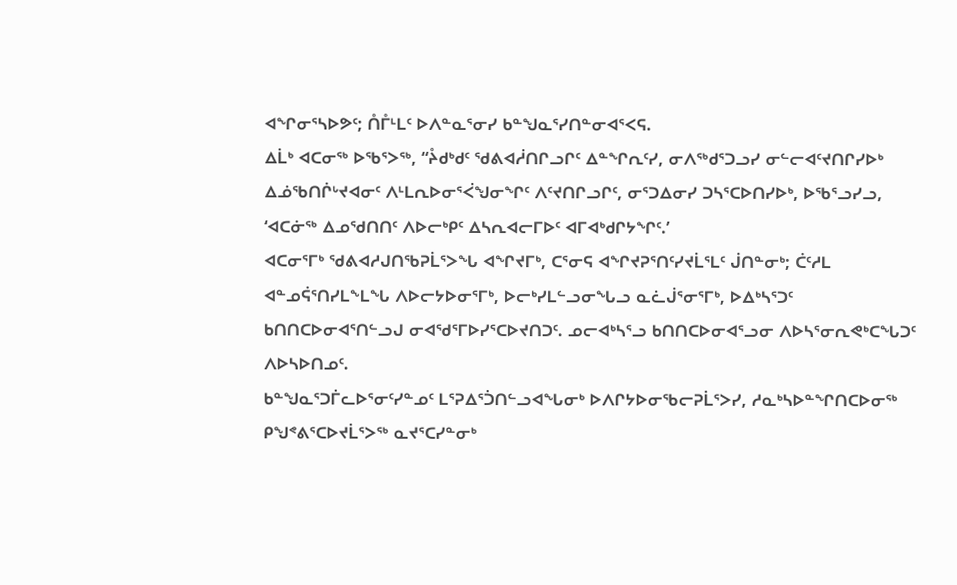ᐊᖏᓂᕐᓴᐅᕗᑦ; ᑍᒤᒻᒪᑦ ᐅᐱᓐᓇᕐᓂᓯ ᑲᓐᖑᓇᕐᓯᑎᓐᓂᐊᕐᐸᕋ.
ᐃᒫᒃ ᐊᑕᓂᖅ ᐅᖃᕐᐳᖅ, “ᔧᑯᒃᑯᑦ ᖁᕕᐊᓲᑎᒋᓗᒋᑦ ᐃᓐᖏᕆᑦᓯ, ᓂᐱᖅᑯᕐᑐᓗᓯ ᓂᓪᓕᐊᑦᔪᑎᒋᓯᐅᒃ ᐃᓅᖃᑎᒌᒡᔪᐊᓂᑦ ᐱᒻᒪᕆᐅᓂᕐᐹᖑᓂᖏᑦ ᐱᑦᔪᑎᒋᓗᒋᑦ, ᓂᕐᑐᐃᓂᓯ ᑐᓴᕐᑕᐅᑎᓯᐅᒃ, ᐅᖃᕐᓗᓯᓗ, ‘ᐊᑕᓃᖅ ᐃᓄᖁᑎᑎᑦ ᐱᐅᓕᒃᑭᑦ ᐃᓴᕆᐊᓕᒥᐅᑦ ᐊᒥᐊᒃᑯᒋᔭᖏᑦ.’
ᐊᑕᓂᕐᒥᒃ ᖁᕕᐊᓱᒍᑎᖃᕈᒫᕐᐳᖓ ᐊᖏᔪᒥᒃ, ᑕᕐᓂᕋ ᐊᖏᔪᕈᕐᑎᑦᓯᔪᒫᕐᒪᑦ ᒎᑎᓐᓂᒃ; ᑖᑦᓱᒪ ᐊᓐᓄᕌᕐᑎᓯᒪᖕᒪᖓ ᐱᐅᓕᔭᐅᓂᕐᒥᒃ, ᐅᓕᒃᓯᒪᓪᓗᓂᖓᓗ ᓇᓛᒎᕐᓂᕐᒥᒃ, ᐅᐃᒃᓴᕐᑐᑦ ᑲᑎᑎᑕᐅᓂᐊᕐᑎᓪᓗᒍ ᓂᐊᖁᕐᒥᐅᓯᕐᑕᐅᔪᑎᑐᑦ. ᓄᓕᐊᒃᓴᕐᓗ ᑲᑎᑎᑕᐅᓂᐊᕐᓗᓂ ᐱᐅᓴᕐᓂᕆᕙᒃᑕᖓᑐᑦ ᐱᐅᓴᐅᑎᓄᑦ.
ᑲᓐᖑᓇᕐᑐᒦᓚᐅᕐᓂᑦᓯᓐᓄᑦ ᒪᕐᕈᐃᕐᑑᑎᓪᓗᐊᖓᓂᒃ ᐅᐱᒋᔭᐅᓂᖃᓕᕈᒫᕐᐳᓯ, ᓱᓇᒃᓴᐅᓐᖏᑎᑕᐅᓂᖅ ᑭᖑᕝᕕᕐᑕᐅᔪᒫᕐᐳᖅ ᓇᔪᕐᑕᓯᓐᓂᒃ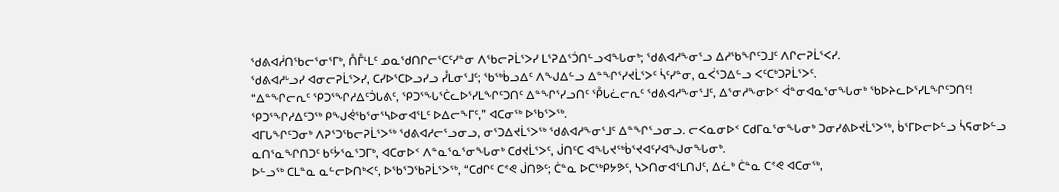ᖁᕕᐊᓲᑎᖃᓕᕐᓂᕐᒥᒃ, ᑍᒤᒻᒪᑦ ᓄᓇᖁᑎᒋᓕᕐᑕᑦᓯᓐᓂ ᐱᖃᓕᕈᒫᕐᐳᓯ ᒪᕐᕈᐃᕐᑑᑎᓪᓗᐊᖓᓂᒃ; ᖁᕕᐊᓱᖕᓂᕐᓗ ᐃᓱᖃᖏᑦᑐᒧᑦ ᐱᒋᓕᕈᒫᕐᐸᓯ.
ᖁᕕᐊᓱᒡᓗᓯ ᐊᓂᓕᕈᒫᕐᐳᓯ, ᑕᓯᐅᕐᑕᐅᓗᓯᓗ ᓮᒪᓂᕐᒧᑦ; ᖃᖅᑳᓗᐃᑦ ᐱᖑᐃᓪᓗ ᐃᓐᖏᕐᓯᔪᒫᕐᐳᑦ ᓵᑦᓯᓐᓂ, ᓇᐹᕐᑐᐃᓪᓗ ᐸᑦᑕᒃᑐᕈᒫᕐᐳᑦ.
“ᐃᓐᖏᓕᕆᑦ ᕿᑐᕐᖏᓱᐃᑦᑑᒐᕕᑦ, ᕿᑐᕐᖓᕐᑖᓚᐅᕐᓯᒪᖏᑦᑐᑎᑦ ᐃᓐᖏᕐᓯᓗᑎᑦ ᕾᒐᓛᓕᕆᑦ ᖁᕕᐊᓱᖕᓂᕐᒧᑦ, ᐃᕐᓂᓱᖕᓂᐅᑉ ᐋᓐᓂᐊᓇᕐᓂᖓᓂᒃ ᖃᐅᔨᓚᐅᕐᓯᒪᖏᑦᑐᑎᑦ! ᕿᑐᕐᖏᓱᐃᑦᑐᖅ ᑭᖑᕚᖃᕐᓂᕐᓴᐅᓂᐊᕐᒪᑦ ᐅᐃᓕᖕᒥᑦ,” ᐊᑕᓂᖅ ᐅᖃᕐᐳᖅ.
ᐊᒥᒐᖏᑦᑐᓂᒃ ᐱᕈᕐᑐᖃᓕᕈᒫᕐᐳᖅ ᖁᕕᐊᓱᓕᕐᓗᓂᓗ, ᓂᕐᑐᐃᔪᒫᕐᐳᖅ ᖁᕕᐊᓱᖕᓂᕐᒧᑦ ᐃᓐᖏᕐᓗᓂᓗ. ᓕᐸᓇᓂᐅᑉ ᑕᑯᒥᓇᕐᓂᖓᓂᒃ ᑐᓂᓯᕕᐅᔪᒫᕐᐳᖅ, ᑳᕐᒥᐅᓕᐅᓪᓗ ᓵᕋᓂᐅᓪᓗ ᓇᑎᕐᓇᖏᑎᑐᑦ ᑲᑦᔮᕐᓇᕐᑐᒥᒃ, ᐊᑕᓂᐅᑉ ᐱᓐᓇᕐᓇᕐᓂᖓᓂᒃ ᑕᑯᔪᒫᕐᐳᑦ, ᒎᑎᑦᑕ ᐊᖓᔪᖅᑳᕐᔪᐊᑦᓯᐊᖑᓂᖓᓂᒃ.
ᐅᓪᓗᖅ ᑕᒪᓐᓇ ᓇᓪᓕᐅᑎᒃᐸᑦ, ᐅᖃᕐᑐᖃᕈᒫᕐᐳᖅ, “ᑕᑯᒋᑦ ᑕᕝᕙ ᒎᑎᕗᑦ; ᑖᓐᓇ ᐅᑕᖅᑭᔭᕗᑦ, ᓴᐳᑎᓂᐊᕐᒪᑎᒍᑦ, ᐃᓛᒃ ᑖᓐᓇ ᑕᕝᕙ ᐊᑕᓂᖅ,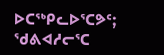ᐅᑕᖅᑭᓚᐅᕐᑕᕗᑦ; ᖁᕕᐊᓱᓕᕐᑕ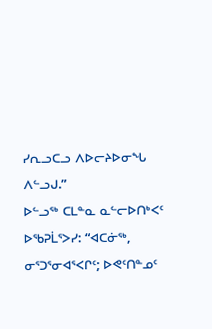ᓯᕆᓗᑕᓗ ᐱᐅᓕᔨᐅᓂᖓ ᐱᓪᓗᒍ.”
ᐅᓪᓗᖅ ᑕᒪᓐᓇ ᓇᓪᓕᐅᑎᒃᐸᑦ ᐅᖃᕈᒫᕐᐳᓯ: “ᐊᑕᓃᖅ, ᓂᕐᑐᕐᓂᐊᕐᐸᒋᑦ; ᐅᕙᑦᑎᓐᓄᑦ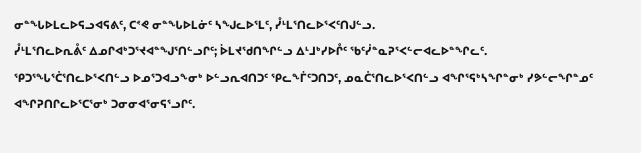ᓂᓐᖓᐅᒪᓚᐅᕋᓗᐊᕋᕕᑦ, ᑕᕝᕙ ᓂᓐᖓᐅᒪᓃᑦ ᓴᖑᓚᐅᕐᒪᑦ, ᓮᒻᒪᕐᑎᓚᐅᕐᐸᑦᑎᒍᓪᓗ.
ᓮᒻᒪᕐᑎᓚᐅᕆᕔᑦ ᐃᓄᒋᐊᒃᑐᕐᔪᐊᓐᖑᕐᑎᓪᓗᒋᑦ; ᐆᒪᔪᖁᑎᖏᓪᓗ ᐃᒻᒧᒃᓯᐅᒊᑦ ᖃᑦᓰᓐᓇᕈᕐᐸᓪᓕᐊᓚᐅᓐᖏᓚᑦ.
ᕿᑐᕐᖓᕐᑖᕐᑎᓚᐅᕐᐸᑎᓪᓗ ᐅᓄᕐᑐᐊᓗᖕᓂᒃ ᐅᓪᓗᕆᐊᑎᑐᑦ ᕿᓚᖕᒦᑦᑐᑎᑐᑦ, ᓄᓇᑖᕐᑎᓚᐅᕐᐸᑎᓪᓗ ᐊᖏᕐᕋᒃᓴᖏᓐᓂᒃ ᓯᕗᓪᓕᖏᓐᓄᑦ ᐊᖏᕈᑎᒋᓚᐅᕐᑕᕐᓂᒃ ᑐᓂᓂᐊᕐᓂᕋᕐᓗᒋᑦ.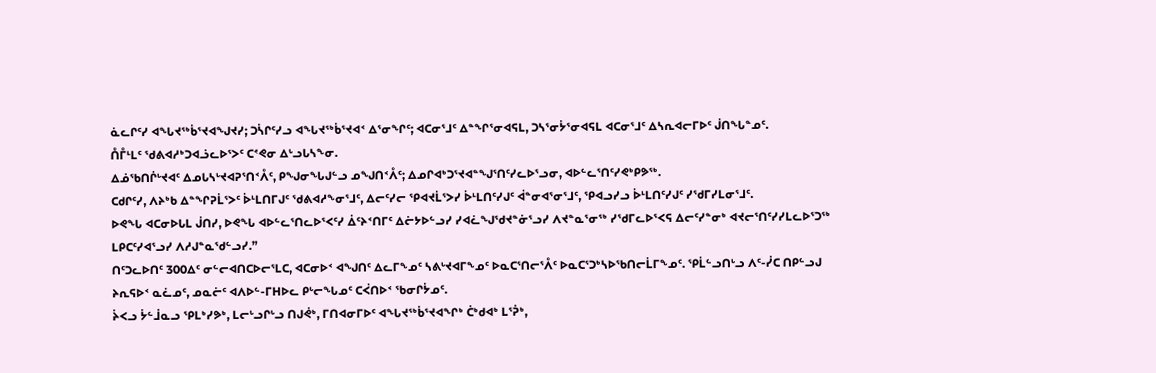ᓈᓚᒋᑦᓯ ᐊᖓᔪᖅᑳᕐᔪᐊᖑᔪᓯ; ᑐᓵᒋᑦᓯᓗ ᐊᖓᔪᖅᑳᕐᔪᐊᑉ ᐃᕐᓂᖏᑦ; ᐊᑕᓂᕐᒧᑦ ᐃᓐᖏᕐᓂᐊᕋᒪ, ᑐᓴᕐᓂᔮᕐᓂᐊᕋᒪ ᐊᑕᓂᕐᒧᑦ ᐃᓴᕆᐊᓕᒥᐅᑦ ᒎᑎᖓᓐᓄᑦ.
ᑍᒤᒻᒪᑦ ᖁᕕᐊᓱᒃᑐᐊᓘᓚᐅᕐᐳᑦ ᑕᕝᕙᓂ ᐃᒡᓗᒐᓴᖕᓂ.
ᐃᓅᖃᑎᒌᒡᔪᐊᑦ ᐃᓄᒐᓴᒡᔪᐊᕈᕐᑎᑉᐰᑦ, ᑭᖑᓂᖓᒍᓪᓗ ᓄᖑᑎᑉᐰᑦ; ᐃᓄᒋᐊᒃᑐᕐᔪᐊᓐᖑᕐᑎᑦᓯᓚᐅᕐᓗᓂ, ᐊᐅᓪᓚᕐᑎᑦᓯᕙᒃᑭᕗᖅ.
ᑕᑯᒋᑦᓯ, ᐱᔨᒃᑲ ᐃᓐᖏᕈᒫᕐᐳᑦ ᐆᒻᒪᑎᒥᒍᑦ ᖁᕕᐊᓱᖕᓂᕐᒧᑦ, ᐃᓕᑦᓯᓕ ᕿᐊᔪᒫᕐᐳᓯ ᐆᒻᒪᑎᑦᓯᒍᑦ ᐋᓐᓂᐊᕐᓂᕐᒧᑦ, ᕿᐊᓗᓯᓗ ᐆᒻᒪᑎᑦᓯᒍᑦ ᓯᖁᒥᓯᒪᓂᕐᒧᑦ.
ᐅᕙᖓ ᐊᑕᓂᐅᒐᒪ ᒎᑎᓯ, ᐅᕙᖓ ᐊᐅᓪᓚᕐᑎᓚᐅᕐᐸᑦᓯ ᐄᑦᔨᑉᑎᒥᑦ ᐃᓖᔭᐅᓪᓗᓯ ᓯᐊᓛᖑᖁᔪᓐᓃᕐᓗᓯ ᐱᔪᓐᓇᕐᓂᖅ ᓯᖁᒥᓚᐅᕐᐸᕋ ᐃᓕᑦᓯᓐᓂᒃ ᐊᔪᓕᕐᑎᑦᓯᓯᒪᓚᐅᕐᑐᖅ ᒪᑭᑕᑦᓯᐊᕐᓗᓯ ᐱᓱᒍᓐᓇᖁᓪᓗᓯ.”
ᑎᑦᑐᓚᐅᑎᑦ 300ᐃᑦ ᓂᓪᓕᐊᑎᑕᐅᓕᕐᒪᑕ, ᐊᑕᓂᐅᑉ ᐊᖑᑎᑦ ᐃᓚᒥᖕᓄᑦ ᓴᕕᒡᔪᐊᒥᖕᓄᑦ ᐅᓇᑕᕐᑎᓕᕐᐰᑦ ᐅᓇᑕᕐᑐᒃᓴᐅᖃᑎᓕᒫᒥᖕᓄᑦ. ᕿᒫᓪᓗᑎᒡᓗ ᐱᑦ-ᓰᑕ ᑎᑭᓪᓗᒍ ᔨᕆᕋᐅᑉ ᓇᓛᓄᑦ, ᓄᓇᓖᑦ ᐊᐱᐅᓪ-ᒥᕼᐅᓚ ᑭᒡᓕᖓᓄᑦ ᑕᐹᑎᐅᑉ ᖃᓂᒋᔮᓄᑦ.
ᔩᐸᓗ ᔮᓪᒨᓇᓗ ᕿᒪᒃᓯᕗᒃ, ᒪᓕᒡᓗᒋᒡᓗ ᑎᒍᕚᒃ, ᒥᑎᐊᓂᒥᐅᑦ ᐊᖓᔪᖅᑳᕐᔪᐊᖏᒃ ᑖᒃᑯᐊᒃ ᒪᕐᕉᒃ,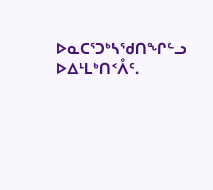ᐅᓇᑕᕐᑐᒃᓴᖁᑎᖏᓪᓗ ᐅᐃᒻᒪᒃᑎᑉᐰᑦ.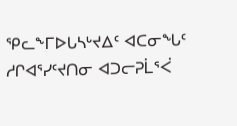ᕿᓚᖕᒥᐅᒐᓴᒡᔪᐃᑦ ᐊᑕᓂᖓᑦ ᓱᒋᐊᕐᓯᑦᔪᑎᓂ ᐊᑐᓕᕈᒫᕐᐹ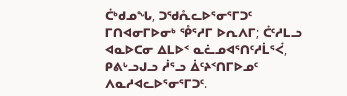ᑖᒃᑯᓄᖓ, ᑐᖁᕅᓚᐅᕐᓂᕐᒥᑐᑦ ᒥᑎᐊᓂᒥᐅᓂᒃ ᕾᕐᓱᒥ ᐅᕆᐱᒥ; ᑖᑦᓱᒪᓗ ᐊᓇᐅᑕᓂ ᐃᒪᐅᑉ ᓇᓛᓄᐊᕐᑎᑦᓱᒫᕐᐹ, ᑭᕕᒡᓗᒍᓗ ᓲᕐᓗ ᐄᑦᔨᑉᑎᒥᐅᓄᑦ ᐱᓇᓱᐊᓚᐅᕐᓂᕐᒥᑐᑦ.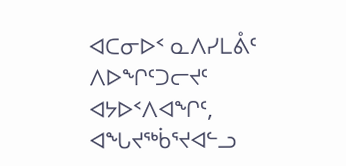ᐊᑕᓂᐅᑉ ᓇᐱᓯᒪᕔᑦ ᐱᐅᖏᑦᑐᓕᔪᑦ ᐊᔭᐅᑉᐱᐊᖏᑦ, ᐊᖓᔪᖅᑳᕐᔪᐊᓪᓗ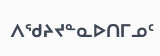ᐱᖁᔨᔪᓐᓇᐅᑎᒥᓄᑦ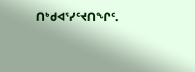ᑎᒃᑯᐊᕐᓯᑦᔪᑎᖏᑦ.